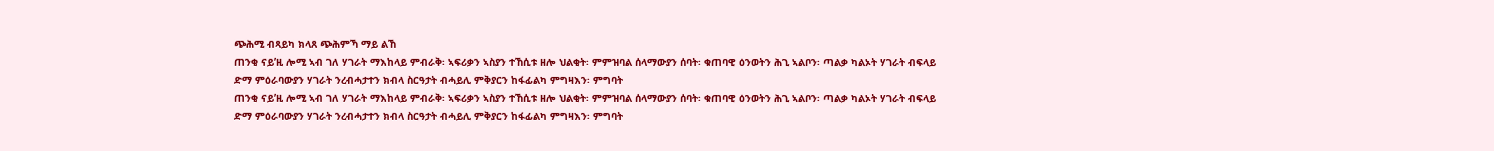ጭሕሚ ብጻይካ ክላጸ ጭሕምኻ ማይ ልኸ
ጠንቂ ናይ’ዚ ሎሚ ኣብ ገለ ሃገራት ማእከላይ ምብራቅ፡ ኣፍሪቃን ኣስያን ተኸሲቱ ዘሎ ህልቂት፡ ምምዝባል ሰላማውያን ሰባት፡ ቁጠባዊ ዕንወትን ሕጊ ኣልቦን፡ ጣልቃ ካልኦት ሃገራት ብፍላይ ድማ ምዕራባውያን ሃገራት ንረብሓታተን ክብላ ስርዓታት ብሓይሊ ምቅያርን ከፋፊልካ ምግዛእን፡ ምግባት
ጠንቂ ናይ’ዚ ሎሚ ኣብ ገለ ሃገራት ማእከላይ ምብራቅ፡ ኣፍሪቃን ኣስያን ተኸሲቱ ዘሎ ህልቂት፡ ምምዝባል ሰላማውያን ሰባት፡ ቁጠባዊ ዕንወትን ሕጊ ኣልቦን፡ ጣልቃ ካልኦት ሃገራት ብፍላይ ድማ ምዕራባውያን ሃገራት ንረብሓታተን ክብላ ስርዓታት ብሓይሊ ምቅያርን ከፋፊልካ ምግዛእን፡ ምግባት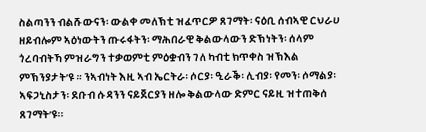ስልጣንን ብልሹውናን፡ ውልቀ መለኽቲ ዝፈጥርዎ ጸገማት፡ ናዕቢ ሰብኣዊ ርህራሀ ዘይብሎም ኣዕነውትን ጡሩፋትን፡ ማሕበራዊ ቅልውላውን ድኽነትን፡ ሰላም ጎረባብትኻ ምዝራግን ተቃወምቲ ምዕቋብን ገለ ካብቲ ክጥቀስ ዝኽእል ምኽንያታት’ዩ ። ንኣብነት እዚ ኣብ ኤርትራ፡ ሶርያ፡ ዒራቕ፡ ሊብያ፡ የመን፡ ሶማልያ፡ ኣፍጋኒስታን፡ ደቡብ ሱዳንን ናይጀርያን ዘሎ ቅልውላው ድምር ናይዚ ዝተጠቅሰ ጸገማት’ዩ፡፡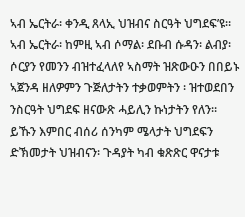ኣብ ኤርትራ፡ ቀንዲ ጸላኢ ህዝብና ስርዓት ህግደፍ’ዩ። ኣብ ኤርትራ፡ ከምዚ ኣብ ሶማል፡ ደቡብ ሱዳን፡ ልብያ፡ ሶርያን የመንን ብዝተፈላለየ ኣስማት ዝጽውዑን በበይኑ ኣጀንዳ ዘለዎምን ጉጅለታትን ተቃወምትን ፡ ዝተወደበን ንስርዓት ህግደፍ ዘናውጽ ሓይሊን ኩነታትን የለን። ይኹን እምበር ብሰሪ ሰንካም ሜላታት ህግደፍን ድኽመታት ህዝብናን፡ ጉዳያት ካብ ቁጽጽር ዋናታቱ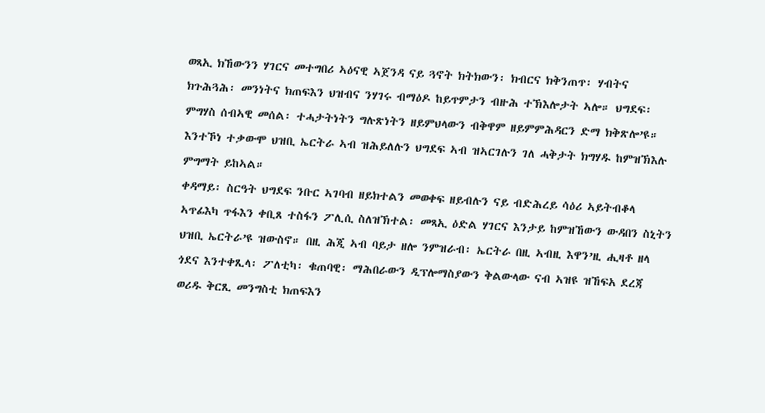ወጻኢ ክኸውንን ሃገርና መተግበሪ ኣዕናዊ ኣጀንዳ ናይ ጓኖት ክትክውን፡ ክብርና ክቅንጠጥ፡ ሃብትና ክጉሕጓሕ፡ መንነትና ክጠፍእን ህዝብና ንሃገሩ ብማዕዶ ከይጥምታን ብዙሕ ተኽእሎታት ኣሎ። ህግደፍ፡ ምግሃስ ሰብኣዊ መሰል፡ ተሓታትነትን ግሉጽነትን ዘይምህላውን ብቅዋም ዘይምምሕዳርን ድማ ክቅጽሎ’ዩ። እንተኾነ ተቃውሞ ህዝቢ ኤርትራ ኣብ ዝሕይለሉን ህግደፍ ኣብ ዝኣርገሉን ገለ ሓቅታት ክግሃዱ ከምዝኽእሉ ምግማት ይከኣል።
ቀዳማይ፡ ስርዓት ህግደፍ ንቡር ኣገባብ ዘይክተልን መወቀፍ ዘይብሉን ናይ ብድሕረይ ሳዕሪ ኣይትብቆላ ኣጥፊእካ ጥፋእን ቀቢጸ ተስፋን ፖሊሲ ስለዝኽተል፡ መጻኢ ዕድል ሃገርና እንታይ ከምዝኸውን ውዳበን ስኒትን ህዝቢ ኤርትራ’ዩ ዝውስኖ። በዚ ሕጂ ኣብ ባይታ ዘሎ ንምዝራብ፡ ኤርትራ በዚ ኣብዚ እዋን’ዚ ሒዛቶ ዘላ ጎደና እንተቀጺላ፡ ፖለቲካ፡ ቁጠባዊ፡ ማሕበራውን ዲፕሎማስያውን ቅልውላው ናብ ኣዝዩ ዝኸፍአ ደረጃ ወሪዱ ቅርጺ መንግስቲ ክጠፍእን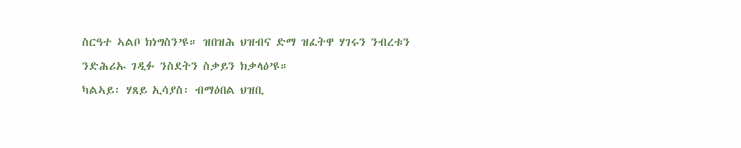ስርዓተ ኣልቦ ክነግስን’ዩ። ዝበዝሕ ህዝብና ድማ ዝፈትዋ ሃገሩን ንብረቱን ንድሕሪኡ ገዲፉ ንስደትን ስቃይን ክቃላዕ’ዩ።
ካልኣይ፡ ሃጸይ ኢሳያስ፡ ብማዕበል ህዝቢ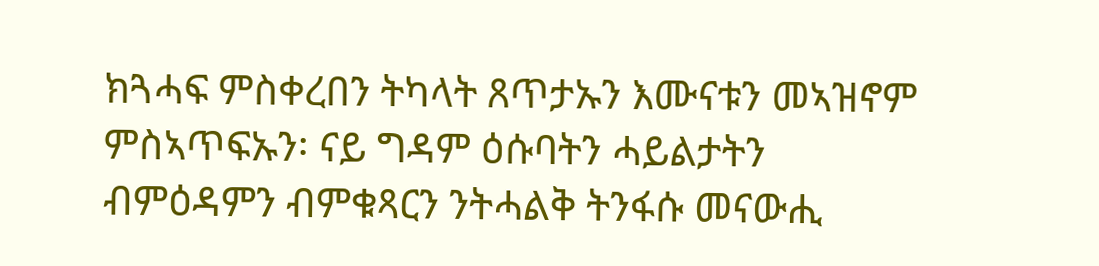ክጓሓፍ ምስቀረበን ትካላት ጸጥታኡን እሙናቱን መኣዝኖም ምስኣጥፍኡን፡ ናይ ግዳም ዕሱባትን ሓይልታትን ብምዕዳምን ብምቁጻርን ንትሓልቅ ትንፋሱ መናውሒ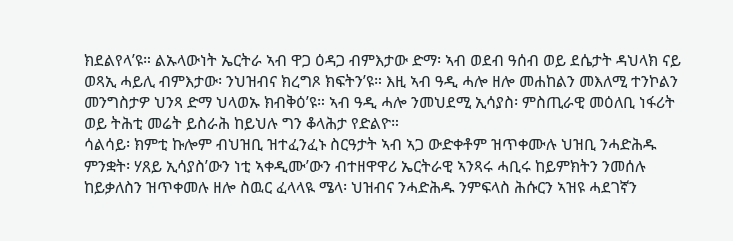ክደልየላ’ዩ። ልኡላውነት ኤርትራ ኣብ ዋጋ ዕዳጋ ብምእታው ድማ፡ ኣብ ወደብ ዓሰብ ወይ ደሴታት ዳህላክ ናይ ወጻኢ ሓይሊ ብምእታው፡ ንህዝብና ክረግጾ ክፍትን’ዩ። እዚ ኣብ ዓዲ ሓሎ ዘሎ መሐከልን መእለሚ ተንኮልን መንግስታዎ ህንጻ ድማ ህላወኡ ክብቅዕ’ዩ። ኣብ ዓዲ ሓሎ ንመህደሚ ኢሳያስ፡ ምስጢራዊ መዕለቢ ነፋሪት ወይ ትሕቲ መሬት ይስራሕ ከይህሉ ግን ቆላሕታ የድልዮ።
ሳልሳይ፡ ክምቲ ኩሎም ብህዝቢ ዝተፈንፈኑ ስርዓታት ኣብ ኣጋ ውድቀቶም ዝጥቀሙሉ ህዝቢ ንሓድሕዱ ምንቋት፡ ሃጸይ ኢሳያስ’ውን ነቲ ኣቀዲሙ’ውን ብተዘዋዋሪ ኤርትራዊ ኣንጻሩ ሓቢሩ ከይምክትን ንመሰሉ ከይቃለስን ዝጥቀመሉ ዘሎ ስዉር ፈላላዪ ሜላ፡ ህዝብና ንሓድሕዱ ንምፍላስ ሕሱርን ኣዝዩ ሓደገኛን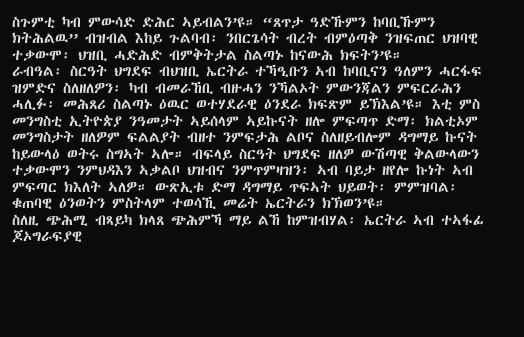ስጉምቲ ካብ ምውሳድ ድሕር ኣይብልን’ዩ። “ጸጥታ ዓድኹምን ከባቢኹምን ክትሕልዉ’’ ብዝብል እከይ ጉልባብ፡ ንበርጌሳት ብረት ብምዕጣቅ ንዝፍጠር ህዝባዊ ተቃውሞ፡ ህዝቢ ሓድሕድ ብምቅትታል ስልጣኑ ከናውሕ ክፍትን’ዩ።
ራብዓል፡ ስርዓት ህግደፍ ብህዝቢ ኤርትራ ተኻዒቡን ኣብ ከባቢናን ዓለምን ሓርፋፍ ዝምድና ስለዘለዎን፡ ካብ ብመራኸቢ ብዙሓን ንኻልኦት ምውንጃልን ምፍርራሕን ሓሊፉ፡ መሕጸሪ ስልጣኑ ዕዉር ወተሃደራዊ ዕንደራ ክፍጽም ይኽእል’ዩ። እቲ ምስ መንግስቲ ኢትዮጵያ ንዓመታት ኣይሰላም ኣይኩናት ዘሎ ምፍጣጥ ድማ፡ ክልቲኦም መንግስታት ዘለዎም ፍልልያት ብዘተ ንምፍታሕ ልቦና ስለዘይብሎም ዳግማይ ኩናት ከይውላዕ ወትሩ ስግኣት ኣሎ። ብፍላይ ስርዓት ህግደፍ ዘለዎ ውሽጣዊ ቅልውላውን ተቃውሞን ንምህዳእን ኣቃልቦ ህዝብና ንምጥምዛዝን፡ ኣብ ባይታ ዘየሎ ኩነት ኣብ ምፍጣር ክእለት ኣለዎ። ውጽኢቱ ድማ ዳግማይ ጥፍኣት ህይወት፡ ምምዝባል፡ ቁጠባዊ ዕንወትን ምስትላም ተወሳኺ መሬት ኤርትራን ክኽወን’ዩ።
ስለዚ ጭሕሚ ብጻይካ ክላጸ ጭሕምኻ ማይ ልኸ ከምዝብሃል፡ ኤርትራ ኣብ ተኣፋፊ ጆኦግራፍያዊ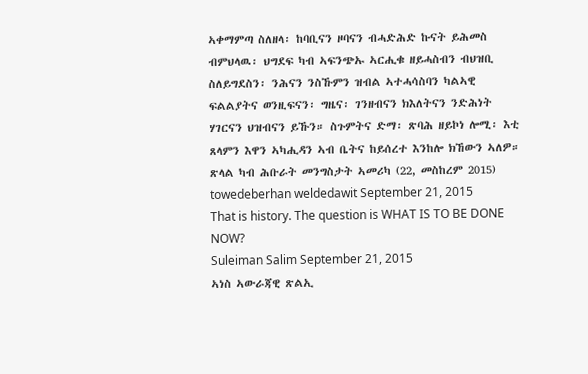ኣቀማምጣ ስለዘላ፡ ከባቢናን ዞባናን ብሓድሕድ ኩናት ይሕመስ ብምህላዉ፡ ህግደፍ ካብ ኣፍንጭኡ ኣርሒቁ ዘይሓስብን ብህዝቢ ስለይግደስን፡ ንሕናን ንስኹምን ዝብል ኣተሓሳስባን ካልኣዊ ፍልልያትና ወንዚፍናን፡ ግዜና፡ ገንዘብናን ክእለትናን ንድሕነት ሃገርናን ህዝብናን ይኹን። ስጉምትና ድማ፡ ጽባሕ ዘይኮነ ሎሚ፡ እቲ ጸላምን እዋን ኣካሒዳን ኣብ ቤትና ከይሰረተ እንከሎ ክኸውን ኣለዎ።
ጽላል ካብ ሕቡራት መንግስታት ኣመሪካ (22, መስከረም 2015)
towedeberhan weldedawit September 21, 2015
That is history. The question is WHAT IS TO BE DONE NOW?
Suleiman Salim September 21, 2015
ኣነስ ኣውራጃዊ ጽልኢ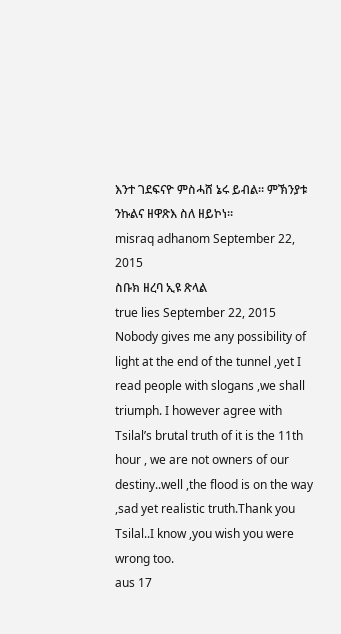እንተ ገደፍናዮ ምስሓሸ ኔሩ ይብል። ምኽንያቱ ንኩልና ዘዋጽእ ስለ ዘይኮነ።
misraq adhanom September 22, 2015
ስቡክ ዘረባ ኢዩ ጽላል
true lies September 22, 2015
Nobody gives me any possibility of light at the end of the tunnel ,yet I read people with slogans ,we shall triumph. I however agree with Tsilal’s brutal truth of it is the 11th hour , we are not owners of our destiny..well ,the flood is on the way ,sad yet realistic truth.Thank you Tsilal..I know ,you wish you were wrong too.
aus 17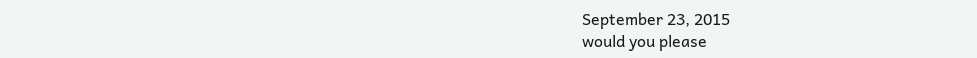September 23, 2015
would you please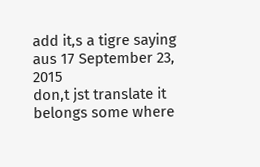add it,s a tigre saying
aus 17 September 23, 2015
don,t jst translate it belongs some where